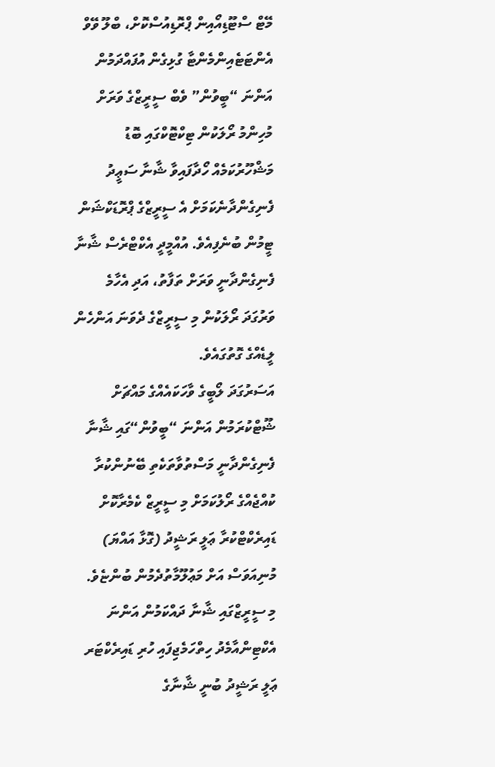މޭޓް ސްޓޫޑިއޯއިން ޕްރޮޑިއުސްކޮށް، ބްލޫ ވޭވް އެންޓަޓެއިންމެންޓާ ގުޅިގެން އުފައްދަމުން އަންނަ “ބީވުން” ވެބް ސީރީޒްގެ ވަރަށް މުހިންމު ރޯލަކުން ޓިކްޓޮކްގައި ބޮޑު މަޝްހޫރުކަމެއް ހޯދާފައިވާ ޝާނާ ސަޢީދު ފެނިގެންދާނެކަމަށް އެ ސީރީޒްގެ ޕްރޮޑަކްޝަން ޓީމުން ބުނެފިއެވެ. އުއްމީދީ އެކްޓްރެސް ޝާނާ ފެނިގެންދާނީ ވަރަށް ތަފާތު، އަދި އެހާމެ ވަރުގަދަ ރޯލަކުން މި ސީރީޒްގެ ދެވަނަ އަންހެން ލީޑެއްގެ ގޮތުގައެވެ.
އަސަރުގަދަ ލޯބީގެ ވާހަކައެއްގެ މައްޗަށް ޝޫޓްކުރަމުން އަންނަ “ބީވުން“ގައި ޝާނާ ފެނިގެންދާނީ މަސްތުވާތަކެތި ބޭނުންކުރާ ކުއްޖެއްގެ ރޯލުކަމަށް މި ސީރީޒް ކެމެރާކޮށް ޑައިރެކްޓްކުރާ ޢަލީ ރަޝީދު (ގޮޅާ އައްޔަ) މުނިއަވަސް އަށް މަޢުލޫމާތުދެމުން ބުންޏެވެ.
މި ސީރީޒްގައި ޝާނާ ދައްކަމުން އަންނަ އެކްޓިންއާމެދު ހިތްހަމެޖިފައި ހުރި ޑައިރެކްޓަރ ޢަލީ ރަޝީދު ބުނީ ޝާނާގެ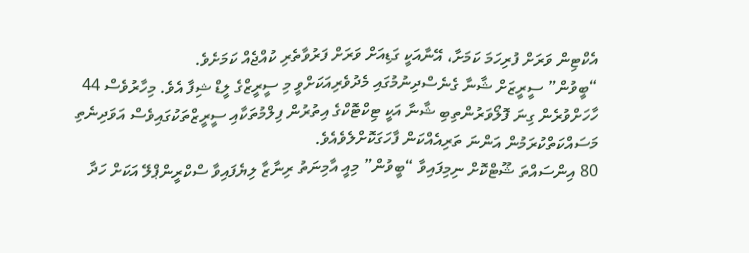އެކްޓިން ވަރަށް ފުރިހަމަ ކަމަށާ، އޭނާއަކީ ގަޑިއަށް ވަރަށް ފަރުވާތެރި ކުއްޖެއް ކަމަށެވެ.
“ބީވުން” ސީރީޒަށް ޝާނާ ގެނެސްދިނުމުގައި މެދުވެރިއަކަށްވީ މި ސީރީޒްގެ ލީޑް ޝިފާ އެވެ. މިހާރުވެސް 44 ހާހަށްވުރެން ގިނަ ފޮލޯވަރުންތިބި ޝާނާ އަކީ ޓިކްޓޮކްގެ އިތުރުން ފިލްމުތަކާއި ސީރީޒްތަކުގައިވެސް އަވަދިނެތި މަސައްކަތްކުރަމުން އަންނަ ތަރިއެއްކަން ފާހަގަކޮށްލެވެއެވެ.
80 އިންސައްތަ ޝޫޓްކޮށް ނިމިފައިވާ “ބީވުން” މިއީ އާމިނަތު ރިނާޒާ ލިޔެފައިވާ ސްކްރީންޕްލޭ އަކަށް ހަދާ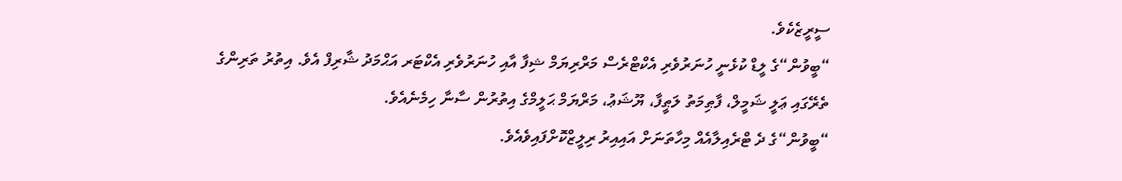ސީރީޒެކެވެ.
“ބީވުން“ގެ ލީޑް ކުޅެނީ ހުނަރުވެރި އެކްޓްރެސް މަރްރިޔަމް ޝިފާ އާއި ހުނަރުވެރި އެކްޓަރ އަޙްމަދު ޝާރިފް އެވެ. އިތުރު ތަރިންގެ ތެރޭގައި ޢަލީ ޝަމީލް، ފާޠިމަތު ލަޠީފާ، ޔޫޝަޢު، މަރްޔަމް ޙަލީމްގެ އިތުރުން ސާނާ ހިމެނެއެވެ.
“ބީވުން“ގެ ދެ ޓްރެއިލާއެއް މިހާތަނަށް އައިއިރު ރިލީޒްކޮށްފައިވެއެވެ.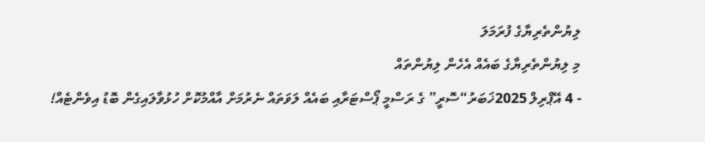ލިޔުންތެރިޔާގެ ފުރަމަލަ
މި ލިޔުންތެރިޔާގެ ބައެއް އެހެން ލިޔުންތައް
- 4 އޭޕްރިލް 2025ޚަބަރު“ސޮރީ” ގެ ރަސްމީ ޕޯސްޓަރާއި ބައެއް ލަވަތައް ނެރުމަށް އާއްމުކޮށް ހުޅުވާލައިގެން ބޮޑު އިވެންޓެއް!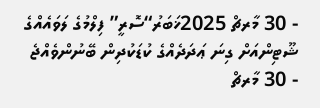- 30 މާރޗް 2025ޚަބަރު“ސޮރީ” ފިލްމުގެ ލަވައެއްގެ ޝޫޓިންއަށް ގިނަ ޢަދަދެއްގެ ކުޑަކުދިން ބޭނުންވެއްޖެ
- 30 މާރޗް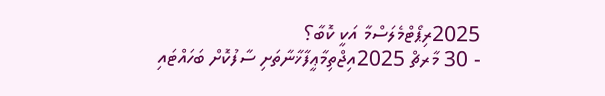2025ރިޕޯޓްމެލަސްމާ އަކީ ކޮބާ؟
- 30 މާރޗް 2025އިޖްތިމާޢީފާޚާނާތަށި ސާފުކޮށް ބަހައްޓައި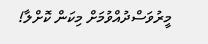މީރުވަސްދުއްވުމަށް މިކަން ކޮށްލާ!